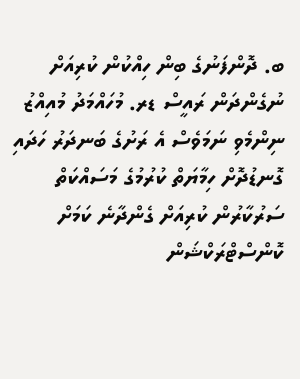ބ. ދޮންފަނުގެ ބިން ހިއްކުން ކުރިއަށް ނުގެންދަން ރައީސް ޑރ. މުހައްމަދު މުއިއްޒު ނިންމެވި ނަމަވެސް އެ ރަށުގެ ބަނދަރު ހަދައި ގޮނޑުދޮށް ހިމާޔަތް ކުރުމުގެ މަސައްކަތް ސަރުކާރުން ކުރިއަށް ގެންދާނެ ކަމަށް ކޮންސްޓްރަކްޝަން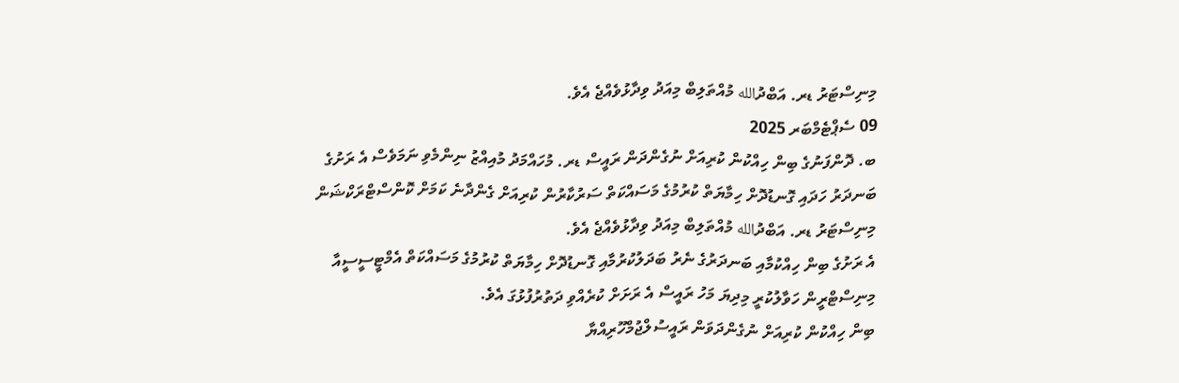މިނިސްޓަރު ޑރ. އަބްދުالله މުއްތަލިބް މިއަދު ވިދާޅުވެއްޖެ އެވެ.
09 ސެޕްޓެމްބަރ 2025
ބ. ދޮންފަނުގެ ބިން ހިއްކުން ކުރިއަށް ނުގެންދަން ރައީސް ޑރ. މުހައްމަދު މުއިއްޒު ނިންމެވި ނަމަވެސް އެ ރަށުގެ ބަނދަރު ހަދައި ގޮނޑުދޮށް ހިމާޔަތް ކުރުމުގެ މަސައްކަތް ސަރުކާރުން ކުރިއަށް ގެންދާނެ ކަމަށް ކޮންސްޓްރަކްޝަން މިނިސްޓަރު ޑރ. އަބްދުالله މުއްތަލިބް މިއަދު ވިދާޅުވެއްޖެ އެވެ.
އެ ރަށުގެ ބިން ހިއްކުމާއި ބަނދަރުގެ ނެރު ބަދަލުކުރުމާއި ގޮނޑުދޮށް ހިމާޔަތް ކުރުމުގެ މަސައްކަތް އެމްޓީސީސީއާ މިނިސްޓްރީން ހަވާލުކުރީ މިދިޔަ މަހު ރައީސް އެ ރަށަށް ކުރެއްވި ދަތުރުފުޅުގަ އެވެ.
ބިން ހިއްކުން ކުރިއަށް ނުގެންދަވަން ރައީސުލްޖުމްހޫރިއްޔާ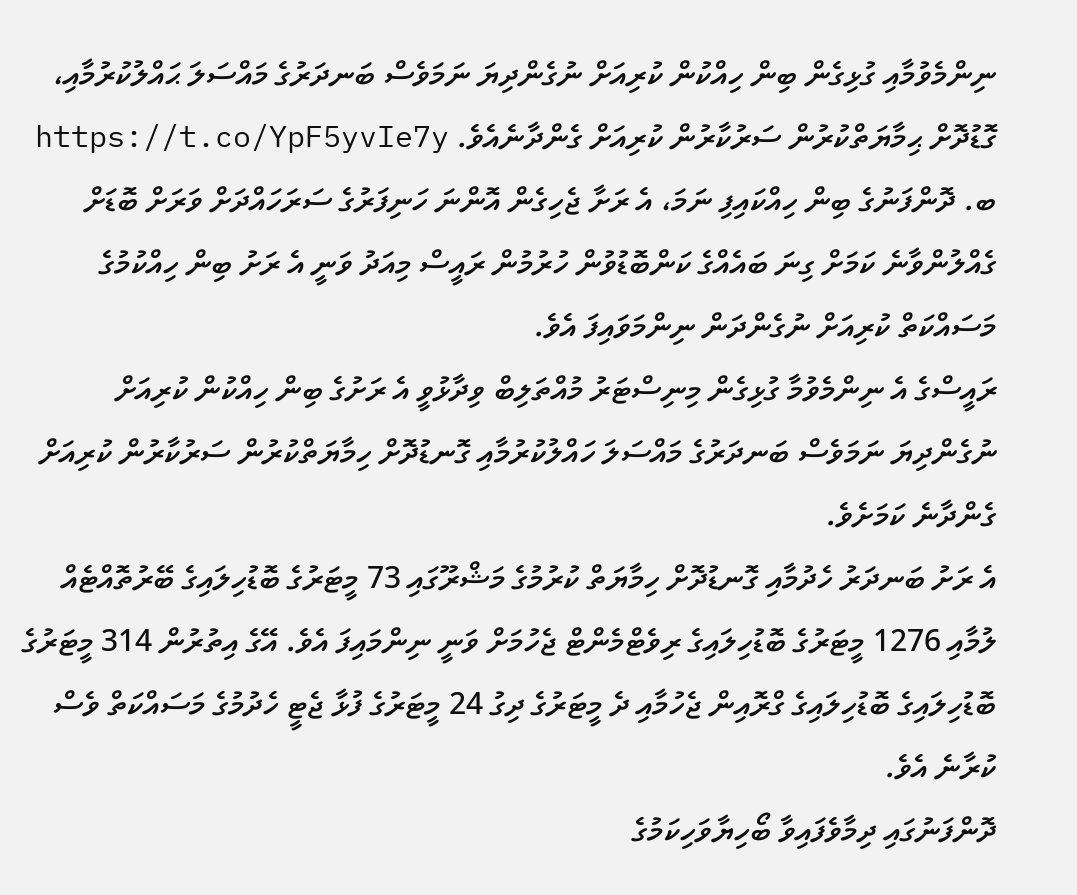ނިންމެވުމާއި ގުޅިގެން ބިން ހިއްކުން ކުރިއަށް ނުގެންދިޔަ ނަމަވެސް ބަނދަރުގެ މައްސަލަ ޙައްލުކުރުމާއި، ގޮޑުދޮށް ޙިމާޔަތްކުރުން ސަރުކާރުން ކުރިއަށް ގެންދާނެއެވެ. https://t.co/YpF5yvIe7y
ބ. ދޮންފަނުގެ ބިން ހިއްކައިފި ނަމަ، އެ ރަށާ ޖެހިގެން އޮންނަ ހަނިފަރުގެ ސަރަހައްދަށް ވަރަށް ބޮޑަށް ގެއްލުންވާނެ ކަމަށް ގިނަ ބައެއްގެ ކަންބޮޑުވުން ހުރުމުން ރައީސް މިއަދު ވަނީ އެ ރަށު ބިން ހިއްކުމުގެ މަސައްކަތް ކުރިއަށް ނުގެންދަން ނިންމަވައިފަ އެވެ.
ރައީސްގެ އެ ނިންމެވުމާ ގުޅިގެން މިނިސްޓަރު މުއްތަލިބް ވިދާޅުވީ އެ ރަށުގެ ބިން ހިއްކުން ކުރިއަށް ނުގެންދިޔަ ނަމަވެސް ބަނދަރުގެ މައްސަލަ ހައްލުކުރުމާއި ގޮނޑުދޮށް ހިމާޔަތްކުރުން ސަރުކާރުން ކުރިއަށް ގެންދާނެ ކަމަށެވެ.
އެ ރަށު ބަނދަރު ހެދުމާއި ގޮނޑުދޮށް ހިމާޔަތް ކުރުމުގެ މަޝްރޫގައި 73 މީޓަރުގެ ބޮޑުހިލައިގެ ބޭރުތޮއްޓެއް ލުމާއި 1276 މީޓަރުގެ ބޮޑުހިލައިގެ ރިވެޓްމެންޓް ޖެހުމަށް ވަނީ ނިންމައިފަ އެވެ. އޭގެ އިތުރުން 314 މީޓަރުގެ ބޮޑުހިލައިގެ ބޮޑުހިލައިގެ ގްރޮއިން ޖެހުމާއި ދެ މީޓަރުގެ ދިގު 24 މީޓަރުގެ ފުޅާ ޖެޓީ ހެދުމުގެ މަސައްކަތް ވެސް ކުރާނެ އެވެ.
ދޮންފަނުގައި ދިމާވެފައިވާ ބޯހިޔާވަހިކަމުގެ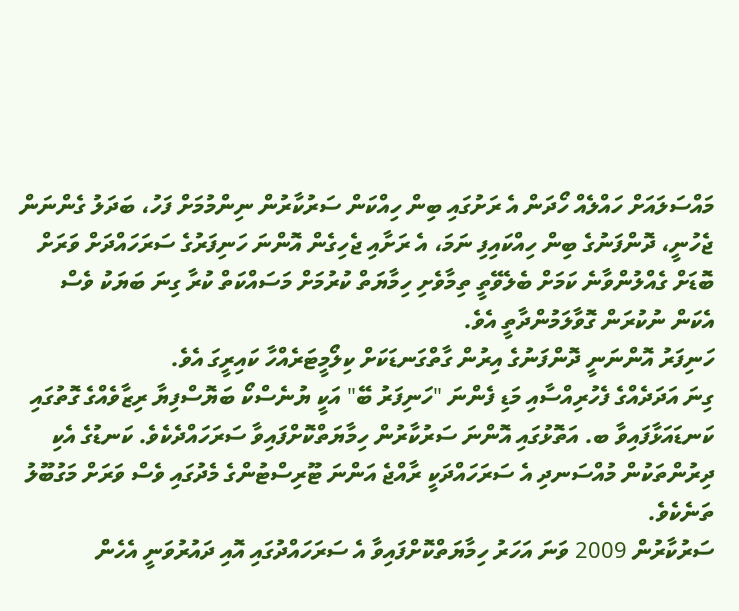މައްސަލައަށް ހައްލެއް ހޯދަން އެ ރަށުގައި ބިން ހިއްކަން ސަރުކާރުން ނިންމުމަށް ފަހު، ބަދަލު ގެންނަން ޖެހުނީ، ދޮންފަނުގެ ބިން ހިއްކައިފި ނަމަ، އެ ރަށާއި ޖެހިގެން އޮންނަ ހަނިފަރުގެ ސަރަހައްދަށް ވަރަށް ބޮޑަށް ގެއްލުންވާނެ ކަމަށް ބެލެވޭތީ ތިމާވެށި ހިމާޔަތް ކުރުމަށް މަސައްކަތް ކުރާ ގިނަ ބަޔަކު ވެސް އެކަން ނުކުރަން ގޮވާލަމުންދާތީ އެވެ.
ހަނިފަރު އޮންނަނީ ދޮންފަނުގެ އިރުން ގާތްގަނޑަކަށް ކިލޯމީޓަރެއްހާ ކައިރީގަ އެވެ.
ގިނަ އަދަދެއްގެ ފެހުރިއްސާއި މަޑި ފެންނަ "ހަނިފަރު ބޭ" އަކީ ޔުނެސްކޯ ބަޔޮސްފިޔާ ރިޒާވެއްގެ ގޮތުގައި ކަނޑައަޅާފައިވާ ބ. އަތޮޅުގައި އޮންނަ ސަރުކާރުން ހިމާޔަތްކޮށްފައިވާ ސަރަހައްދެކެވެ. ކަނޑުގެ އެކި ދިރުންތަކުން މުއްސަނދި އެ ސަރަހައްދަކީ ރާއްޖެ އަންނަ ޓޫރިސްޓުންގެ މެދުގައި ވެސް ވަރަށް މަގުބޫލު ތަނެކެވެ.
ސަރުކާރުން 2009 ވަނަ އަހަރު ހިމާޔަތްކޮށްފައިވާ އެ ސަރަހައްދުގައި އޮއި ދައުރުވަނީ އެހެން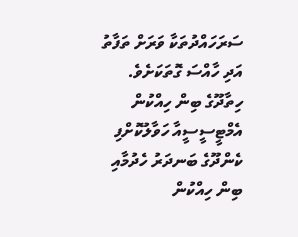ސަރަހައްދުތަކާ ވަރަށް ތަފާތު އަދި ހާއްސަ ގޮތަކަށެވެ.
ހިތާދޫގެ ބިން ހިއްކުން އެމްޓީސީސީއާ ހަވާލުކޮށްފި
ކެންދޫގެ ބަނދަރު ހެދުމާއި ބިން ހިއްކުން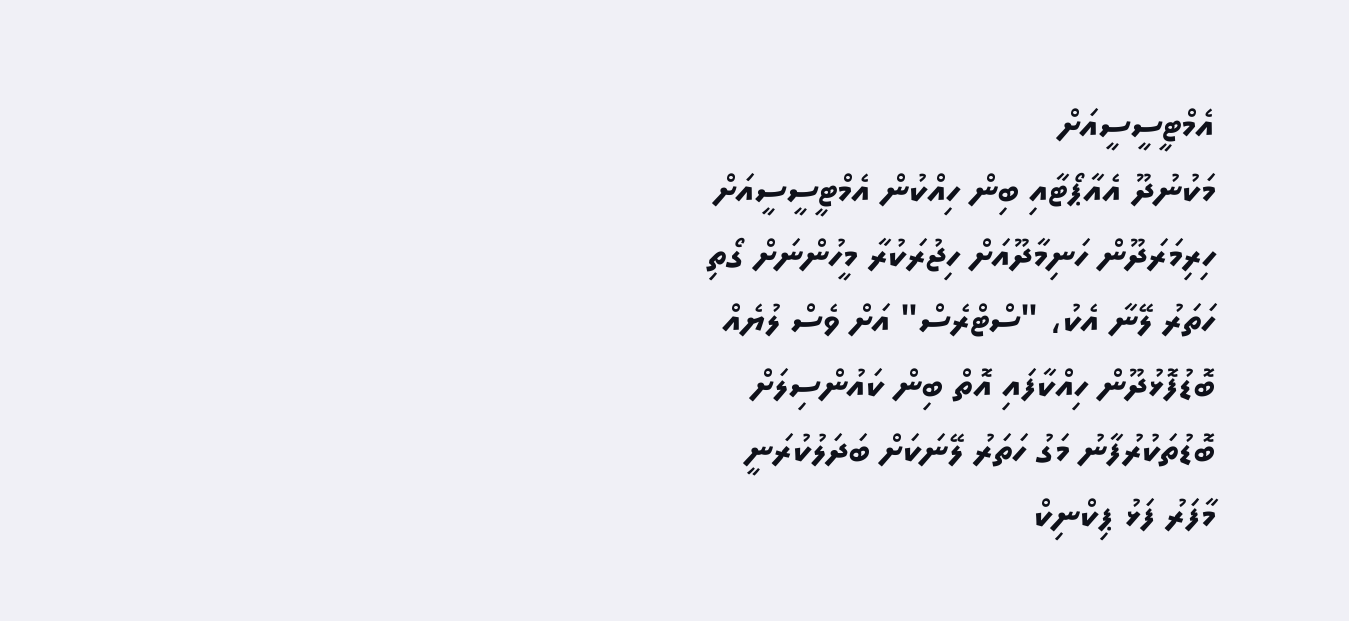އެމްޓީސީސީއަށް
މަކުނުދޫ އެއާޕޯޓާއި ބިން ހިއްކުން އެމްޓީސީސީއަށް
ހިރިމަރަދޫން ހަނިމާދޫއަށް ހިޖުރަކުރާ މީހުންނަށް ގޯތި
ހަތަރު ލޭނާ އެކު، "ސްޓްރެސް" އަށް ވެސް ލުޔެއް
ބޮޑުފޮޅުދޫން ހިއްކާފައި އޮތް ބިން ކައުންސިލަށް
ބޮޑުތަކުރުފާނު މަގު ހަތަރު ލޭނަކަށް ބަދަލުކުރަނީ
މާފަރު ފަޅު ޕިކްނިކް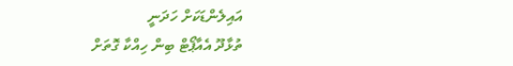އައިލެންޑަކަށް ހަދަނީ
ތުޅާދޫ އެއާޕޯޓް ބިން ހިއްކާ ގޮތަށް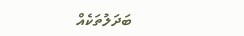ބަދަލުތަކެއް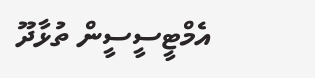އެމްޓީސީސީން ތުޅާދޫ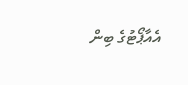އެއާޕޯޓުގެ ބިން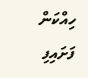ހިއްކަން ފަށައިފި